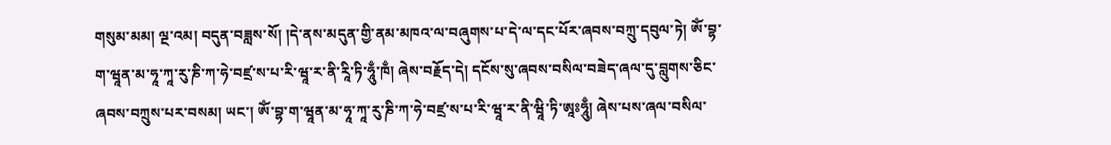གསུམ་མམ། ལྔ་འམ། བདུན་བཟླས་སོ། །དེ་ནས་མདུན་གྱི་ནམ་མཁའ་ལ་བཞུགས་པ་དེ་ལ་དང་པོར་ཞབས་བཀྲུ་དབུལ་ཏེ། ཨོཾ་བྷ་ག་ཝཱན་མ་ཧཱ་ཀཱ་རུ་ཎི་ཀ་ཧེ་བཛྲ་ས་པ་རི་ཝཱ་ར་ནི་རཱི་ཏི་ཧཱུྃ་ཁྃ། ཞེས་བརྗོད་དེ། དངོས་སུ་ཞབས་བསིལ་བཟེད་ཞལ་དུ་བླུགས་ཅིང་ཞབས་བཀྲུས་པར་བསམ། ཡང་། ཨོཾ་བྷ་ག་ཝཱན་མ་ཧཱ་ཀཱ་རུ་ཎི་ཀ་ཧེ་བཛྲ་ས་པ་རི་ཝཱ་ར་ནི་ཝཱི་ཏི་ཨཱཿཧཱུྃ། ཞེས་པས་ཞལ་བསིལ་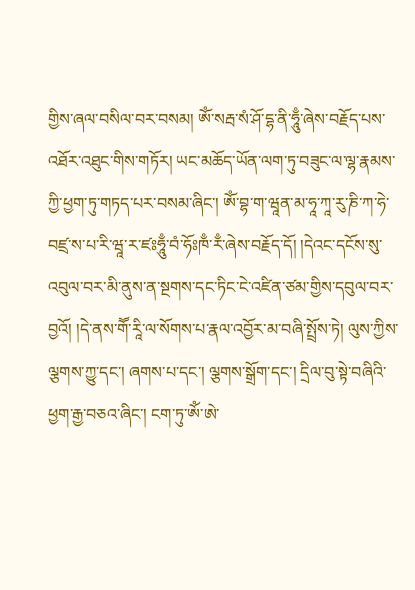གྱིས་ཞལ་བསིལ་བར་བསམ། ཨོཾ་སརྦ་སཾ་ཤོ་དྷ་ནི་ཧཱུྃ་ཞེས་བརྗོད་པས་འཐོར་འཐུང་གིས་གཏོར། ཡང་མཆོད་ཡོན་ལག་ཏུ་བཟུང་ལ་ལྷ་རྣམས་ཀྱི་ཕྱག་ཏུ་གཏད་པར་བསམ་ཞིང་། ཨོཾ་བྷ་ག་ཝཱན་མ་ཧཱ་ཀཱ་རུ་ཎི་ཀ་ཧེ་བཛྲ་ས་པ་རི་ཝཱ་ར་ཛཿཧཱུྃ་བཾ་ཧོཿཁྃ་རྃ་ཞེས་བརྗོད་དོ། །དེའང་དངོས་སུ་འབུལ་བར་མི་ནུས་ན་སྔགས་དང་ཏིང་ངེ་འཛིན་ཙམ་གྱིས་དབུལ་བར་བྱའོ། །དེ་ནས་གཽ་རཱི་ལ་སོགས་པ་རྣལ་འབྱོར་མ་བཞི་སྤྲོས་ཏེ། ལུས་ཀྱིས་ལྕགས་ཀྱུ་དང་། ཞགས་པ་དང་། ལྕགས་སྒྲོག་དང་། དྲིལ་བུ་སྟེ་བཞིའི་ཕྱག་རྒྱ་བཅའ་ཞིང་། ངག་ཏུ་ཨོཾ་ཨེ་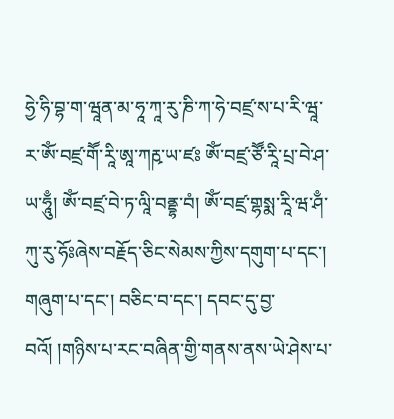ཧྱེ་ཧི་བྷ་ག་ཝཱན་མ་ཧཱ་ཀཱ་རུ་ཎི་ཀ་ཧེ་བཛྲ་ས་པ་རི་ཝཱ་ར་ཨོཾ་བཛྲ་གཽ་རཱི་ཨཱ་ཀརྵ་ཡ་ཛཿ ཨོཾ་བཛྲ་ཙཽ་རཱི་པྲ་བེ་ཤ་ཡ་ཧཱུྃ། ཨོཾ་བཛྲ་བེ་ཏ་ལཱི་བནྡྷ་བཾ། ཨོཾ་བཛྲ་གྷསྨ་རཱི་ཝ་ཤྃ་ཀུ་རུ་ཧོཿཞེས་བརྗོད་ཅིང་སེམས་ཀྱིས་དགུག་པ་དང་། གཞུག་པ་དང་། བཅིང་བ་དང་། དབང་དུ་བྱ་བའོ། །གཉིས་པ་རང་བཞིན་གྱི་གནས་ནས་ཡེ་ཤེས་པ་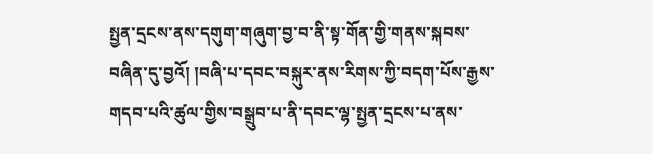སྤྱན་དྲངས་ནས་དགུག་གཞུག་བྱ་བ་ནི་སྟ་གོན་གྱི་གནས་སྐབས་བཞིན་དུ་བྱའོ། །བཞི་པ་དབང་བསྐུར་ནས་རིགས་ཀྱི་བདག་པོས་རྒྱས་གདབ་པའི་ཚུལ་གྱིས་བསྒྲུབ་པ་ནི་དབང་ལྷ་སྤྱན་དྲངས་པ་ནས་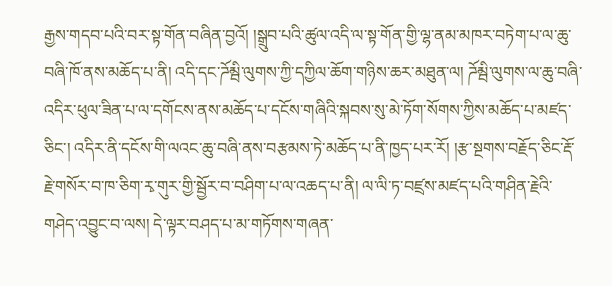རྒྱས་གདབ་པའི་བར་སྟ་གོན་བཞིན་བྱའོ། །སྒྲུབ་པའི་ཚུལ་འདི་ལ་སྟ་གོན་གྱི་ལྷ་ནམ་མཁར་བཏེག་པ་ལ་ཆུ་བཞི་ཁོ་ནས་མཆོད་པ་ནི། འདི་དང་ཌོམྦི་ལུགས་ཀྱི་དཀྱིལ་ཆོག་གཉིས་ཆར་མཐུན་ལ། ཌོམྦི་ལུགས་ལ་ཆུ་བཞི་འདིར་ཕུལ་ཟིན་པ་ལ་དགོངས་ནས་མཆོད་པ་དངོས་གཞིའི་སྐབས་སུ་མེ་ཏོག་སོགས་ཀྱིས་མཆོད་པ་མཛད་ཅིང་། འདིར་ནི་དངོས་གི་ལའང་ཆུ་བཞི་ནས་བརྩམས་ཏེ་མཆོད་པ་ནི་ཁྱད་པར་རོ། །རྩ་སྔགས་བརྗོད་ཅིང་རྡོ་རྗེ་གསོར་བ་ཁ་ཅིག་རྭ་གུར་གྱི་སྦྱོར་བ་བཤིག་པ་ལ་འཆད་པ་ནི། ལ་ལི་ཏ་བཛྲས་མཛད་པའི་གཤིན་རྗེའི་གཤེད་འབྱུང་བ་ལས། དེ་ལྟར་བཤད་པ་མ་གཏོགས་གཞན་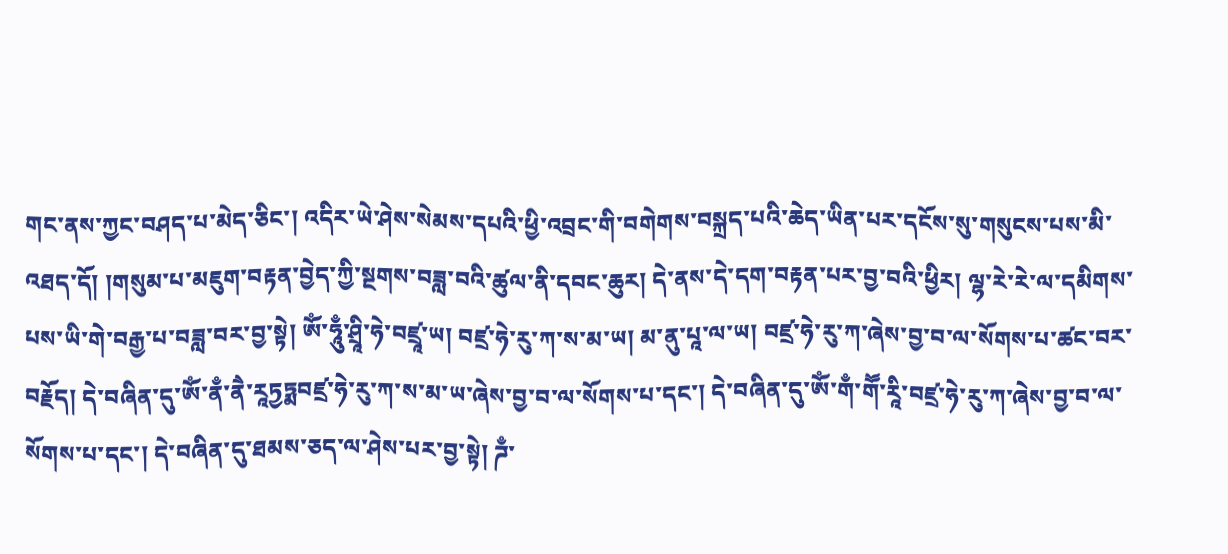གང་ནས་ཀྱང་བཤད་པ་མེད་ཅིང་། འདིར་ཡེ་ཤེས་སེམས་དཔའི་ཕྱི་འབྲང་གི་བགེགས་བསྐྲད་པའི་ཆེད་ཡིན་པར་དངོས་སུ་གསུངས་པས་མི་འཐད་དོ། །གསུམ་པ་མཇུག་བརྟན་བྱེད་ཀྱི་སྔགས་བཟླ་བའི་ཚུལ་ནི་དབང་ཆུར། དེ་ནས་དེ་དག་བརྟན་པར་བྱ་བའི་ཕྱིར། ལྷ་རེ་རེ་ལ་དམིགས་པས་ཡི་གེ་བརྒྱ་པ་བཟླ་བར་བྱ་སྟེ། ཨོཾ་ཧཱུྃ་ཤྲཱི་ཧེ་བཛྲཱ་ཡ། བཛྲ་ཧེ་རུ་ཀ་ས་མ་ཡ། མ་ནུ་པཱ་ལ་ཡ། བཛྲ་ཧེ་རུ་ཀ་ཞེས་བྱ་བ་ལ་སོགས་པ་ཚང་བར་བརྗོད། དེ་བཞིན་དུ་ཨོཾ་ནྃ་ནཻ་རཱཏྱཏྨབཛྲ་ཧེ་རུ་ཀ་ས་མ་ཡ་ཞེས་བྱ་བ་ལ་སོགས་པ་དང་། དེ་བཞིན་དུ་ཨོཾ་གྃ་གཽ་རཱི་བཛྲ་ཧེ་རུ་ཀ་ཞེས་བྱ་བ་ལ་སོགས་པ་དང་། དེ་བཞིན་དུ་ཐམས་ཅད་ལ་ཤེས་པར་བྱ་སྟེ། ཌྃ་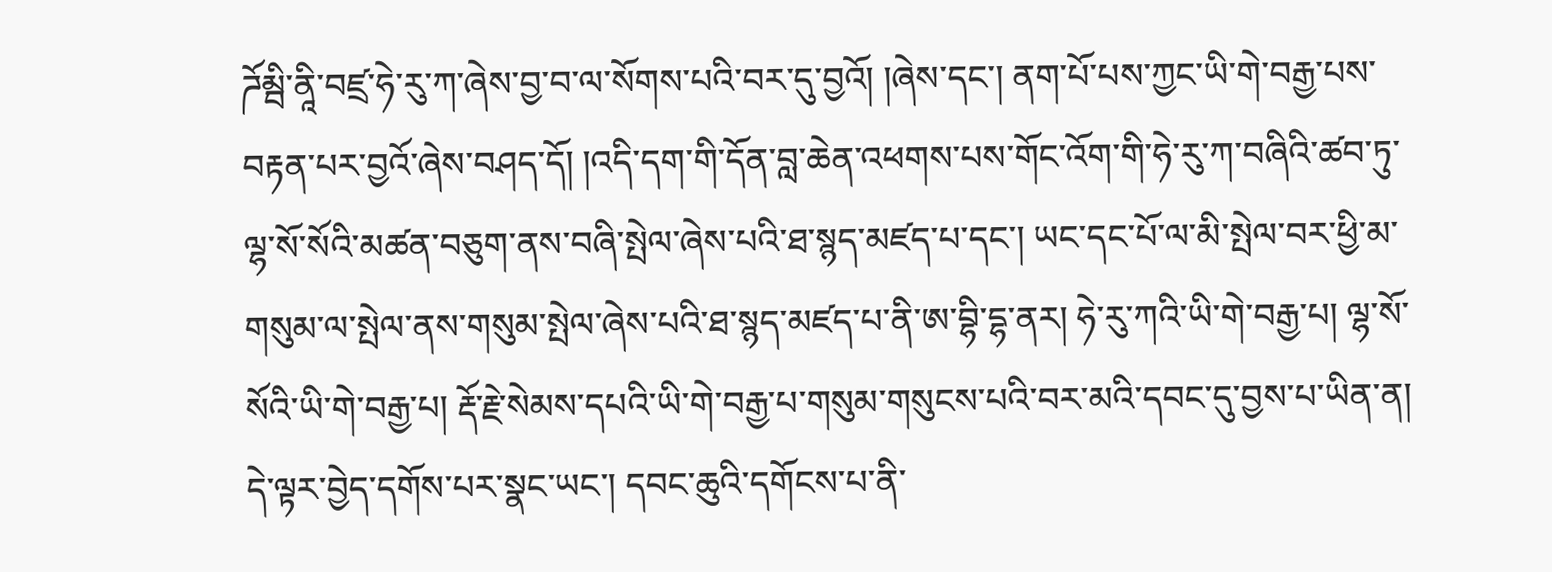ཌོམྦི་ནཱི་བཛྲ་ཧེ་རུ་ཀ་ཞེས་བྱ་བ་ལ་སོགས་པའི་བར་དུ་བྱའོ། །ཞེས་དང་། ནག་པོ་པས་ཀྱང་ཡི་གེ་བརྒྱ་པས་བརྟན་པར་བྱའོ་ཞེས་བཤད་དོ། །འདི་དག་གི་དོན་བླ་ཆེན་འཕགས་པས་གོང་འོག་གི་ཧེ་རུ་ཀ་བཞིའི་ཚབ་ཏུ་ལྷ་སོ་སོའི་མཚན་བཅུག་ནས་བཞི་སྤེལ་ཞེས་པའི་ཐ་སྙད་མཛད་པ་དང་། ཡང་དང་པོ་ལ་མི་སྤེལ་བར་ཕྱི་མ་གསུམ་ལ་སྤེལ་ནས་གསུམ་སྤེལ་ཞེས་པའི་ཐ་སྙད་མཛད་པ་ནི་ཨ་བྷི་དྷ་ནར། ཧེ་རུ་ཀའི་ཡི་གེ་བརྒྱ་པ། ལྷ་སོ་སོའི་ཡི་གེ་བརྒྱ་པ། རྡོ་རྗེ་སེམས་དཔའི་ཡི་གེ་བརྒྱ་པ་གསུམ་གསུངས་པའི་བར་མའི་དབང་དུ་བྱས་པ་ཡིན་ན། དེ་ལྟར་བྱེད་དགོས་པར་སྣང་ཡང་། དབང་ཆུའི་དགོངས་པ་ནི་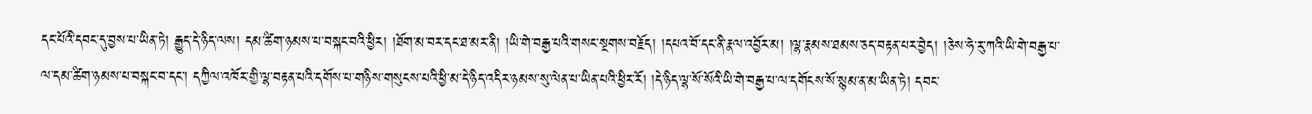དང་པོའི་དབང་དུ་བྱས་པ་ཡིན་ཏེ། རྒྱུད་དེ་ཉིད་ལས། དམ་ཚིག་ཉམས་པ་བསྐང་བའི་ཕྱིར། །ཐོག་མ་བར་དང་ཐ་མར་ནི། །ཡི་གེ་བརྒྱ་པའི་གསང་སྔགས་བརྗོད། །དཔའ་བོ་དང་ནི་རྣལ་འབྱོར་མ། །ལྷ་རྣམས་ཐམས་ཅད་བརྟན་པར་བྱེད། །ཅེས་ཧེ་རུ་ཀའི་ཡི་གེ་བརྒྱ་པ་ལ་དམ་ཚིག་ཉམས་པ་བསྐང་བ་དང་། དཀྱིལ་འཁོར་གྱི་ལྷ་བརྟན་པའི་དགོས་པ་གཉིས་གསུངས་པའི་ཕྱི་མ་དེ་ཉིད་འདིར་ཉམས་སུ་ལེན་པ་ཡིན་པའི་ཕྱིར་རོ། །དེ་ཉིད་ལྷ་སོ་སོའི་ཡི་གེ་བརྒྱ་པ་ལ་དགོངས་སོ་སྙམ་ན་མ་ཡིན་ཏེ། དབང་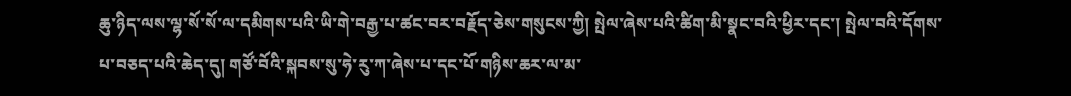ཆུ་ཉིད་ལས་ལྷ་སོ་སོ་ལ་དམིགས་པའི་ཡི་གེ་བརྒྱ་པ་ཚང་བར་བརྗོད་ཅེས་གསུངས་ཀྱི། སྤེལ་ཞེས་པའི་ཚིག་མི་སྣང་བའི་ཕྱིར་དང་། སྤེལ་བའི་དོགས་པ་བཅད་པའི་ཆེད་དུ། གཙོ་བོའི་སྐབས་སུ་ཧེ་རུ་ཀ་ཞེས་པ་དང་པོ་གཉིས་ཆར་ལ་མ་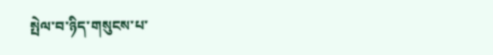སྤེལ་བ་ཉིད་གསུངས་པ་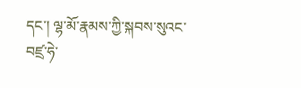དང་། ལྷ་མོ་རྣམས་ཀྱི་སྐབས་སུའང་བཛྲ་ཧེ་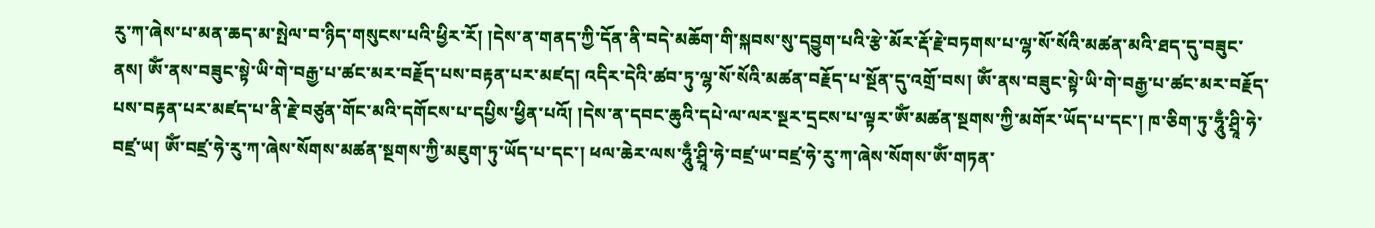རུ་ཀ་ཞེས་པ་མན་ཆད་མ་སྤེལ་བ་ཉིད་གསུངས་པའི་ཕྱིར་རོ། །དེས་ན་གནད་ཀྱི་དོན་ནི་བདེ་མཆོག་གི་སྐབས་སུ་དབྱུག་པའི་རྩེ་མོར་རྡོ་རྗེ་བཏགས་པ་ལྷ་སོ་སོའི་མཚན་མའི་ཐད་དུ་བཟུང་ནས། ཨོཾ་ནས་བཟུང་སྟེ་ཡི་གེ་བརྒྱ་པ་ཚང་མར་བརྗོད་པས་བརྟན་པར་མཛད། འདིར་དེའི་ཚབ་ཏུ་ལྷ་སོ་སོའི་མཚན་བརྗོད་པ་སྔོན་དུ་འགྲོ་བས། ཨོཾ་ནས་བཟུང་སྟེ་ཡི་གེ་བརྒྱ་པ་ཚང་མར་བརྗོད་པས་བརྟན་པར་མཛད་པ་ནི་རྗེ་བཙུན་གོང་མའི་དགོངས་པ་དཔྱིས་ཕྱིན་པའོ། །དེས་ན་དབང་ཆུའི་དཔེ་ལ་ལར་སྔར་དྲངས་པ་ལྟར་ཨོཾ་མཚན་སྔགས་ཀྱི་མགོར་ཡོད་པ་དང་། ཁ་ཅིག་ཏུ་ཧཱུྃ་ཤྲཱི་ཧེ་བཛྲ་ཡ། ཨོཾ་བཛྲ་ཧེ་རུ་ཀ་ཞེས་སོགས་མཚན་སྔགས་ཀྱི་མཇུག་ཏུ་ཡོད་པ་དང་། ཕལ་ཆེར་ལས་ཧཱུྃ་ཤྲཱི་ཧེ་བཛྲ་ཡ་བཛྲ་ཧེ་རུ་ཀ་ཞེས་སོགས་ཨོཾ་གཏན་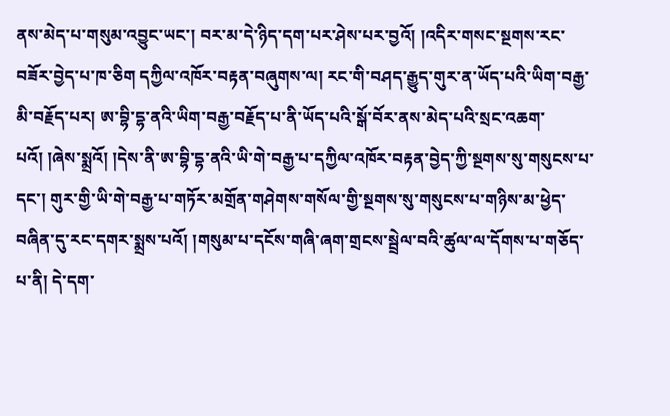ནས་མེད་པ་གསུམ་འབྱུང་ཡང་། བར་མ་དེ་ཉིད་དག་པར་ཤེས་པར་བྱའོ། །འདིར་གསང་སྔགས་རང་བཟོར་བྱེད་པ་ཁ་ཅིག དཀྱིལ་འཁོར་བརྟན་བཞུགས་ལ། རང་གི་བཤད་རྒྱུད་གུར་ན་ཡོད་པའི་ཡིག་བརྒྱ་མི་བརྗོད་པར། ཨ་བྷི་དྷ་ནའི་ཡིག་བརྒྱ་བརྗོད་པ་ནི་ཡོད་པའི་སྒོ་བོར་ནས་མེད་པའི་སྲང་འཆག་པའོ། །ཞེས་སྨྲའོ། །དེས་ནི་ཨ་བྷི་དྷ་ནའི་ཡི་གེ་བརྒྱ་པ་དཀྱིལ་འཁོར་བརྟན་བྱེད་ཀྱི་སྔགས་སུ་གསུངས་པ་དང་། གུར་གྱི་ཡི་གེ་བརྒྱ་པ་གཏོར་མགྲོན་གཤེགས་གསོལ་གྱི་སྔགས་སུ་གསུངས་པ་གཉིས་མ་ཕྱེད་བཞིན་དུ་རང་དགར་སྨྲས་པའོ། །གསུམ་པ་དངོས་གཞི་ཞག་གྲངས་སྦྲེལ་བའི་ཚུལ་ལ་དོགས་པ་གཅོད་པ་ནི། དེ་དག་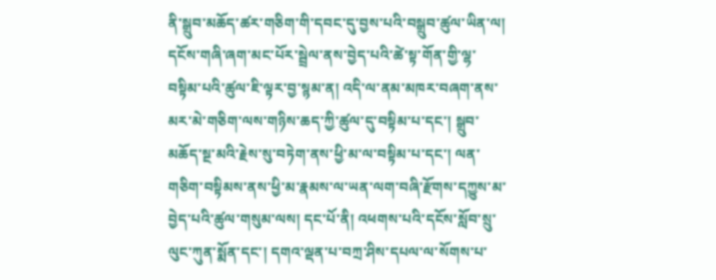ནི་སྒྲུབ་མཆོད་ཚར་གཅིག་གི་དབང་དུ་བྱས་པའི་བསྒྲུབ་ཚུལ་ཡིན་ལ། དངོས་གཞི་ཞག་མང་པོར་སྦྲེལ་ནས་བྱེད་པའི་ཚེ་སྟ་གོན་གྱི་ལྷ་བསྟིམ་པའི་ཚུལ་ཇི་ལྟར་བྱ་སྙམ་ན། འདི་ལ་ནམ་མཁར་བཞག་ནས་མར་མེ་གཅིག་ལས་གཉིས་ཆད་ཀྱི་ཚུལ་དུ་བསྟིམ་པ་དང་། སྒྲུབ་མཆོད་སྔ་མའི་རྗེས་སུ་བཏེག་ནས་ཕྱི་མ་ལ་བསྟིམ་པ་དང་། ལན་གཅིག་བསྟིམས་ནས་ཕྱི་མ་རྣམས་ལ་ཡན་ལག་བཞི་རྫོགས་དཀྱུས་མ་བྱེད་པའི་ཚུལ་གསུམ་ལས། དང་པོ་ནི། འཕགས་པའི་དངོས་སློབ་སྲུ་ལུང་ཀུན་སྨོན་དང་། དགའ་ལྡན་པ་བཀྲ་ཤིས་དཔལ་ལ་སོགས་པ་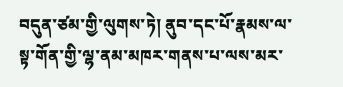བདུན་ཙམ་གྱི་ལུགས་ཏེ། ནུབ་དང་པོ་རྣམས་ལ་སྟ་གོན་གྱི་ལྷ་ནམ་མཁར་གནས་པ་ལས་མར་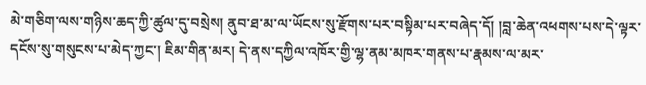མེ་གཅིག་ལས་གཉིས་ཆད་ཀྱི་ཚུལ་དུ་བསྲེས། ནུབ་ཐ་མ་ལ་ཡོངས་སུ་རྫོགས་པར་བསྟིམ་པར་བཞེད་དོ། །བླ་ཆེན་འཕགས་པས་དེ་ལྟར་དངོས་སུ་གསུངས་པ་མེད་ཀྱང་། ཇིམ་གིན་མར། དེ་ནས་དཀྱིལ་འཁོར་གྱི་ལྷ་ནམ་མཁར་གནས་པ་རྣམས་ལ་མར་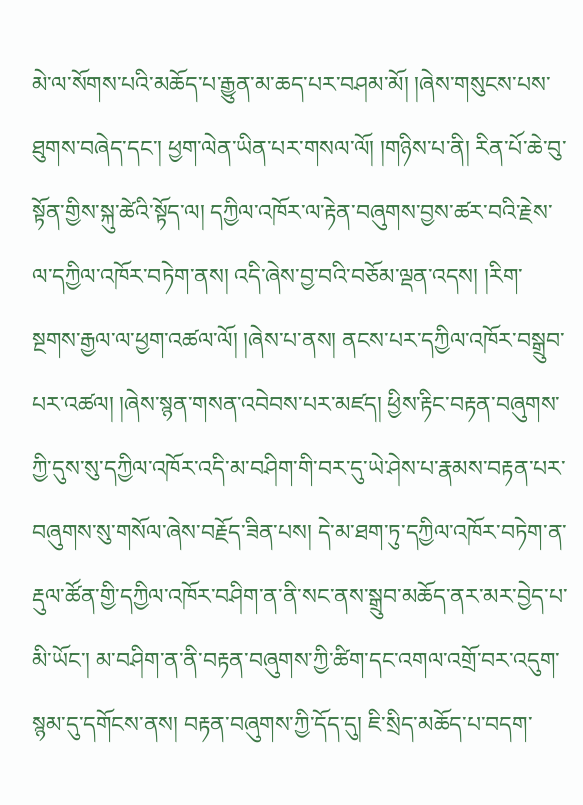མེ་ལ་སོགས་པའི་མཆོད་པ་རྒྱུན་མ་ཆད་པར་བཤམ་མོ། །ཞེས་གསུངས་པས་ཐུགས་བཞེད་དང་། ཕྱག་ལེན་ཡིན་པར་གསལ་ལོ། །གཉིས་པ་ནི། རིན་པོ་ཆེ་བུ་སྟོན་གྱིས་སྐུ་ཚེའི་སྟོད་ལ། དཀྱིལ་འཁོར་ལ་རྟེན་བཞུགས་བྱས་ཚར་བའི་རྗེས་ལ་དཀྱིལ་འཁོར་བཏེག་ནས། འདི་ཞེས་བྱ་བའི་བཅོམ་ལྡན་འདས། །རིག་སྔགས་རྒྱལ་ལ་ཕྱག་འཚལ་ལོ། །ཞེས་པ་ནས། ནངས་པར་དཀྱིལ་འཁོར་བསྒྲུབ་པར་འཚལ། །ཞེས་སྙན་གསན་འབེབས་པར་མཛད། ཕྱིས་རྟིང་བརྟན་བཞུགས་ཀྱི་དུས་སུ་དཀྱིལ་འཁོར་འདི་མ་བཤིག་གི་བར་དུ་ཡེ་ཤེས་པ་རྣམས་བརྟན་པར་བཞུགས་སུ་གསོལ་ཞེས་བརྗོད་ཟིན་པས། དེ་མ་ཐག་ཏུ་དཀྱིལ་འཁོར་བཏེག་ན་རྡུལ་ཚོན་གྱི་དཀྱིལ་འཁོར་བཤིག་ན་ནི་སང་ནས་སྒྲུབ་མཆོད་ནར་མར་བྱེད་པ་མི་ཡོང་། མ་བཤིག་ན་ནི་བརྟན་བཞུགས་ཀྱི་ཚིག་དང་འགལ་འགྲོ་བར་འདུག་སྙམ་དུ་དགོངས་ནས། བརྟན་བཞུགས་ཀྱི་དོད་དུ། ཇི་སྲིད་མཆོད་པ་བདག་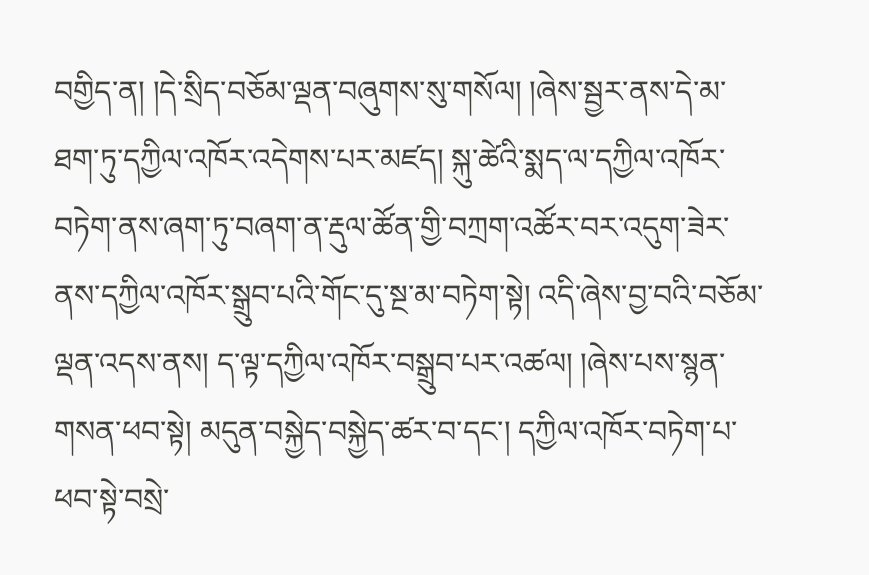བགྱིད་ན། །དེ་སྲིད་བཅོམ་ལྡན་བཞུགས་སུ་གསོལ། །ཞེས་སྦྱར་ནས་དེ་མ་ཐག་ཏུ་དཀྱིལ་འཁོར་འདེགས་པར་མཛད། སྐུ་ཚེའི་སྨད་ལ་དཀྱིལ་འཁོར་བཏེག་ནས་ཞག་ཏུ་བཞག་ན་རྡུལ་ཚོན་གྱི་བཀྲག་འཚོར་བར་འདུག་ཟེར་ནས་དཀྱིལ་འཁོར་སྒྲུབ་པའི་གོང་དུ་སྔ་མ་བཏེག་སྟེ། འདི་ཞེས་བྱ་བའི་བཅོམ་ལྡན་འདས་ནས། ད་ལྟ་དཀྱིལ་འཁོར་བསྒྲུབ་པར་འཚལ། །ཞེས་པས་སྙན་གསན་ཕབ་སྟེ། མདུན་བསྐྱེད་བསྐྱེད་ཚར་བ་དང་། དཀྱིལ་འཁོར་བཏེག་པ་ཕབ་སྟེ་བསྲེ་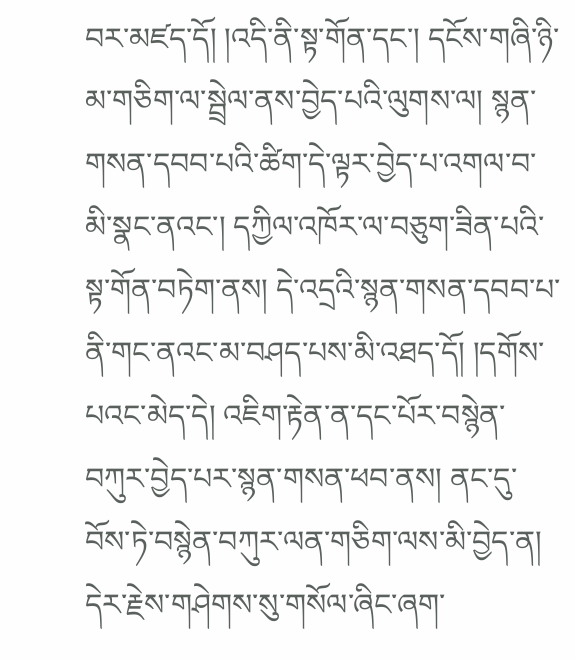བར་མཛད་དོ། །འདི་ནི་སྟ་གོན་དང་། དངོས་གཞི་ཉི་མ་གཅིག་ལ་སྦྲེལ་ནས་བྱེད་པའི་ལུགས་ལ། སྙན་གསན་དབབ་པའི་ཚིག་དེ་ལྟར་བྱེད་པ་འགལ་བ་མི་སྣང་ནའང་། དཀྱིལ་འཁོར་ལ་བཅུག་ཟིན་པའི་སྟ་གོན་བཏེག་ནས། དེ་འདྲའི་སྙན་གསན་དབབ་པ་ནི་གང་ནའང་མ་བཤད་པས་མི་འཐད་དོ། །དགོས་པའང་མེད་དེ། འཇིག་རྟེན་ན་དང་པོར་བསྙེན་བཀུར་བྱེད་པར་སྙན་གསན་ཕབ་ནས། ནང་དུ་བོས་ཏེ་བསྙེན་བཀུར་ལན་གཅིག་ལས་མི་བྱེད་ན། དེར་རྗེས་གཤེགས་སུ་གསོལ་ཞིང་ཞག་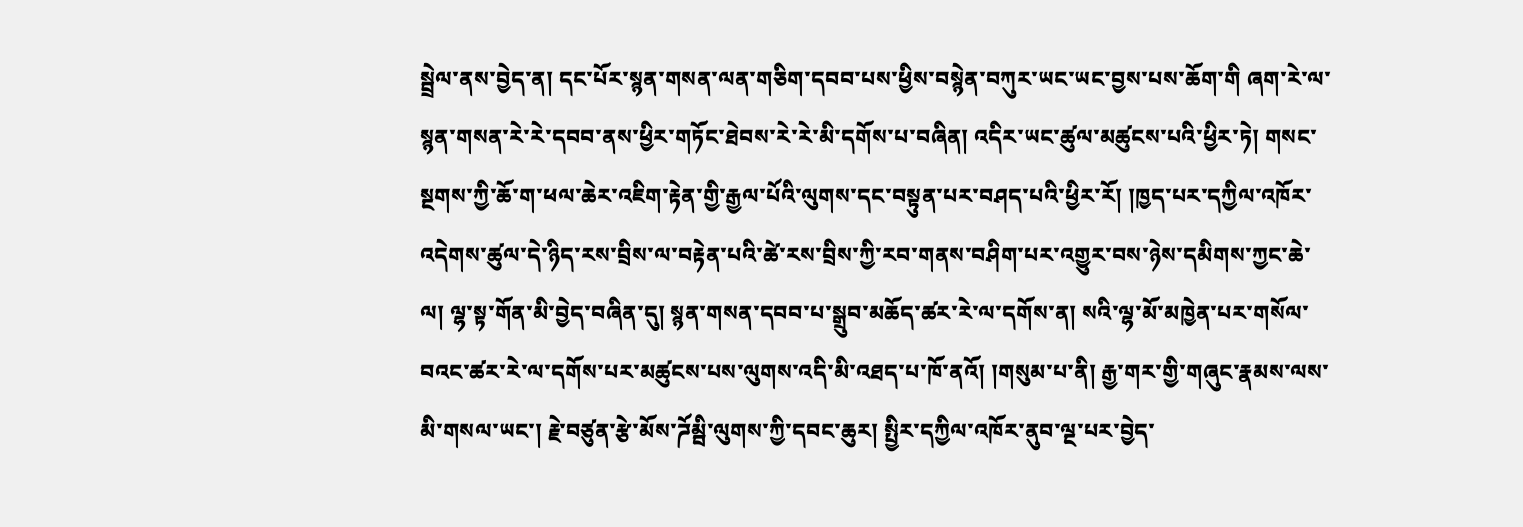སྦྲེལ་ནས་བྱེད་ན། དང་པོར་སྙན་གསན་ལན་གཅིག་དབབ་པས་ཕྱིས་བསྙེན་བཀུར་ཡང་ཡང་བྱས་པས་ཆོག་གི ཞག་རེ་ལ་སྙན་གསན་རེ་རེ་དབབ་ནས་ཕྱིར་གཏོང་ཐེབས་རེ་རེ་མི་དགོས་པ་བཞིན། འདིར་ཡང་ཚུལ་མཚུངས་པའི་ཕྱིར་ཏེ། གསང་སྔགས་ཀྱི་ཆོ་ག་ཕལ་ཆེར་འཇིག་རྟེན་གྱི་རྒྱལ་པོའི་ལུགས་དང་བསྟུན་པར་བཤད་པའི་ཕྱིར་རོ། །ཁྱད་པར་དཀྱིལ་འཁོར་འདེགས་ཚུལ་དེ་ཉིད་རས་བྲིས་ལ་བརྟེན་པའི་ཚེ་རས་བྲིས་ཀྱི་རབ་གནས་བཤིག་པར་འགྱུར་བས་ཉེས་དམིགས་ཀྱང་ཆེ་ལ། ལྷ་སྟ་གོན་མི་བྱེད་བཞིན་དུ། སྙན་གསན་དབབ་པ་སྒྲུབ་མཆོད་ཚར་རེ་ལ་དགོས་ན། སའི་ལྷ་མོ་མཁྱེན་པར་གསོལ་བའང་ཚར་རེ་ལ་དགོས་པར་མཚུངས་པས་ལུགས་འདི་མི་འཐད་པ་ཁོ་ནའོ། །གསུམ་པ་ནི། རྒྱ་གར་གྱི་གཞུང་རྣམས་ལས་མི་གསལ་ཡང་། རྗེ་བཙུན་རྩེ་མོས་ཌོམྦི་ལུགས་ཀྱི་དབང་ཆུར། སྤྱིར་དཀྱིལ་འཁོར་ནུབ་ལྔ་པར་བྱེད་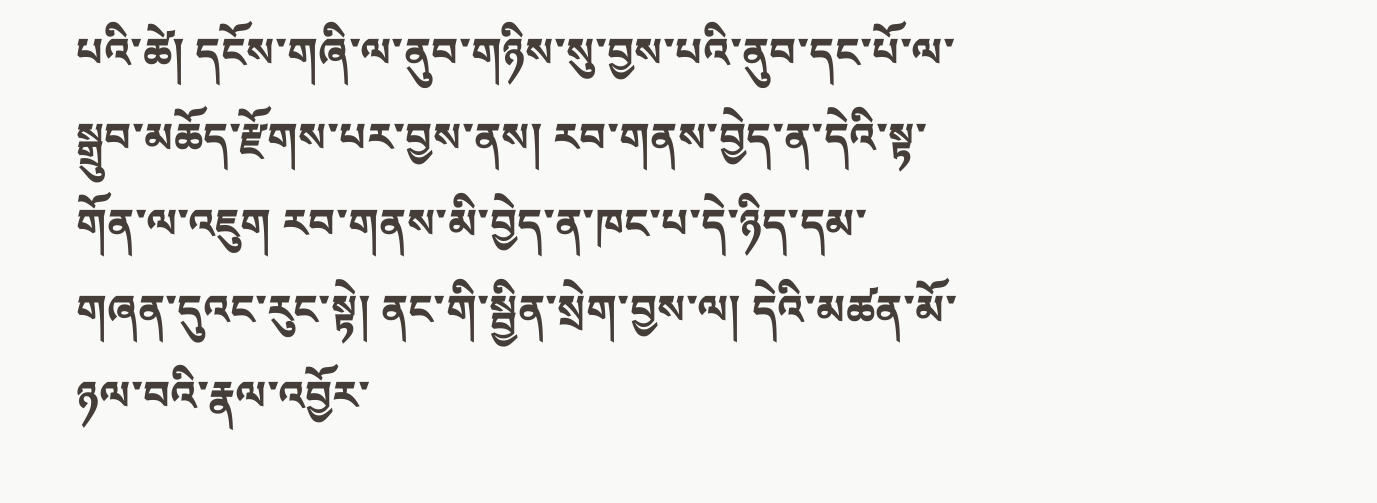པའི་ཚེ། དངོས་གཞི་ལ་ནུབ་གཉིས་སུ་བྱས་པའི་ནུབ་དང་པོ་ལ་སྒྲུབ་མཆོད་རྫོགས་པར་བྱས་ནས། རབ་གནས་བྱེད་ན་དེའི་སྟ་གོན་ལ་འཇུག རབ་གནས་མི་བྱེད་ན་ཁང་པ་དེ་ཉིད་དམ་གཞན་དུའང་རུང་སྟེ། ནང་གི་སྦྱིན་སྲེག་བྱས་ལ། དེའི་མཚན་མོ་ཉལ་བའི་རྣལ་འབྱོར་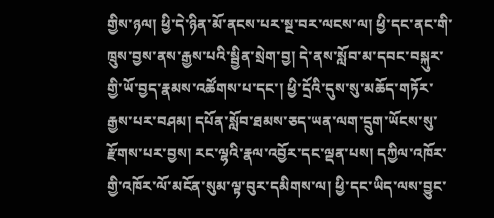གྱིས་ཉལ། ཕྱི་དེ་ཉིན་མོ་ནངས་པར་སྔ་བར་ལངས་ལ། ཕྱི་དང་ནང་གི་ཁྲུས་བྱས་ནས་རྒྱས་པའི་སྦྱིན་སྲེག་བྱ། དེ་ནས་སློབ་མ་དབང་བསྐུར་གྱི་ཡོ་བྱད་རྣམས་འཚོགས་པ་དང་། ཕྱི་དྲོའི་དུས་སུ་མཆོད་གཏོར་རྒྱས་པར་བཤམ། དཔོན་སློབ་ཐམས་ཅད་ཡན་ལག་དྲུག་ཡོངས་སུ་རྫོགས་པར་བྱས། རང་ལྷའི་རྣལ་འབྱོར་དང་ལྡན་པས། དཀྱིལ་འཁོར་གྱི་འཁོར་ལོ་མངོན་སུམ་ལྟ་བུར་དམིགས་ལ། ཕྱི་དང་ཡིད་ལས་བྱུང་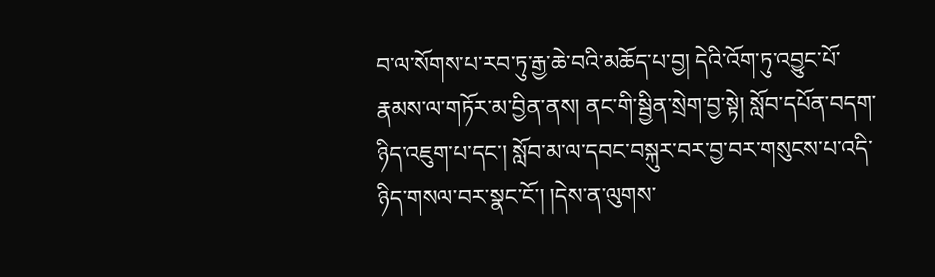བ་ལ་སོགས་པ་རབ་ཏུ་རྒྱ་ཆེ་བའི་མཆོད་པ་བྱ། དེའི་འོག་ཏུ་འབྱུང་པོ་རྣམས་ལ་གཏོར་མ་བྱིན་ནས། ནང་གི་སྦྱིན་སྲེག་བྱ་སྟེ། སློབ་དཔོན་བདག་ཉིད་འཇུག་པ་དང་། སློབ་མ་ལ་དབང་བསྐུར་བར་བྱ་བར་གསུངས་པ་འདི་ཉིད་གསལ་བར་སྣང་ངོ་། །དེས་ན་ལུགས་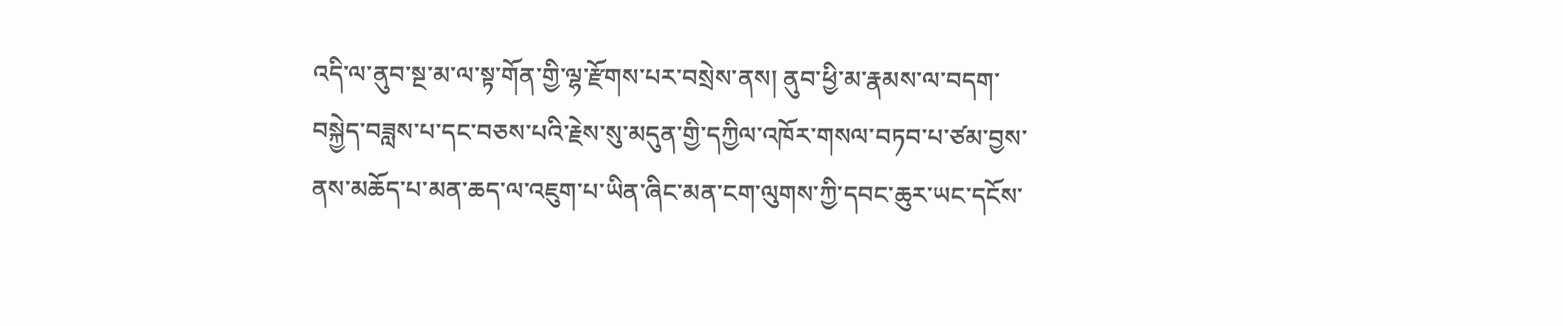འདི་ལ་ནུབ་སྔ་མ་ལ་སྟ་གོན་གྱི་ལྷ་རྫོགས་པར་བསྲེས་ནས། ནུབ་ཕྱི་མ་རྣམས་ལ་བདག་བསྐྱེད་བཟླས་པ་དང་བཅས་པའི་རྗེས་སུ་མདུན་གྱི་དཀྱིལ་འཁོར་གསལ་བཏབ་པ་ཙམ་བྱས་ནས་མཆོད་པ་མན་ཆད་ལ་འཇུག་པ་ཡིན་ཞིང་མན་ངག་ལུགས་ཀྱི་དབང་ཆུར་ཡང་དངོས་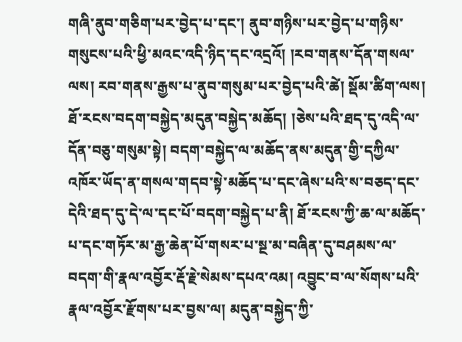གཞི་ནུབ་གཅིག་པར་བྱེད་པ་དང་། ནུབ་གཉིས་པར་བྱེད་པ་གཉིས་གསུངས་པའི་ཕྱི་མའང་འདི་ཉིད་དང་འདྲའོ། །རབ་གནས་དོན་གསལ་ལས། རབ་གནས་རྒྱས་པ་ནུབ་གསུམ་པར་བྱེད་པའི་ཚེ། སྡོམ་ཚིག་ལས། ཐོ་རངས་བདག་བསྐྱེད་མདུན་བསྐྱེད་མཆོད། །ཅེས་པའི་ཐད་དུ་འདི་ལ་དོན་བཅུ་གསུམ་སྟེ། བདག་བསྐྱེད་ལ་མཆོད་ནས་མདུན་གྱི་དཀྱིལ་འཁོར་ཡོད་ན་གསལ་གདབ་སྟེ་མཆོད་པ་དང་ཞེས་པའི་ས་བཅད་དང་དེའི་ཐད་དུ་དེ་ལ་དང་པོ་བདག་བསྐྱེད་པ་ནི། ཐོ་རངས་ཀྱི་ཆ་ལ་མཆོད་པ་དང་གཏོར་མ་རྒྱ་ཆེན་པོ་གསར་པ་སྔ་མ་བཞིན་དུ་བཤམས་ལ་བདག་གི་རྣལ་འབྱོར་རྡོ་རྗེ་སེམས་དཔའ་འམ། འབྱུང་བ་ལ་སོགས་པའི་རྣལ་འབྱོར་རྫོགས་པར་བྱས་ལ། མདུན་བསྐྱེད་ཀྱི་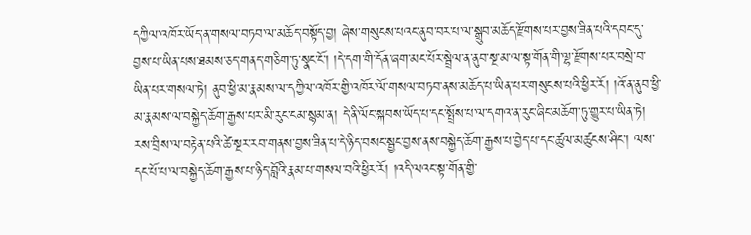དཀྱིལ་འཁོར་ཡོད་ན་གསལ་བཏབ་ལ་མཆོད་བསྟོད་བྱ། ཞེས་གསུངས་པའང་ནུབ་བར་པ་ལ་སྒྲུབ་མཆོད་རྫོགས་པར་བྱས་ཟིན་པའི་དབང་དུ་བྱས་པ་ཡིན་པས་ཐམས་ཅད་གནད་གཅིག་ཏུ་སྣང་ངོ་། །དེ་དག་གི་དོན་ཞག་མང་པོར་སྦྲེལ་ན་ནུབ་སྔ་མ་ལ་སྟ་གོན་གི་ལྷ་རྫོགས་པར་བསྲེ་བ་ཡིན་པར་གསལ་ཏེ། ནུབ་ཕྱི་མ་རྣམས་ལ་དཀྱིལ་འཁོར་གྱི་འཁོར་ལོ་གསལ་བཏབ་ནས་མཆོད་པ་ཡིན་པར་གསུངས་པའི་ཕྱིར་རོ། །འོ་ན་ནུབ་ཕྱི་མ་རྣམས་ལ་བསྐྱེད་ཆོག་རྒྱས་པར་མི་རུང་ངམ་སྙམ་ན། དེ་ནི་ལོང་སྐབས་ཡོད་པ་དང་སྤྲོས་པ་ལ་དགའ་ན་རུང་ཞིང་མཆོག་ཏུ་གྱུར་པ་ཡིན་ཏེ། རས་བྲིས་ལ་བརྟེན་པའི་ཚེ་སྔར་རབ་གནས་བྱས་ཟིན་པ་དེ་ཉིད་བསང་སྦྱང་བྱས་ནས་བསྐྱེད་ཆོག་རྒྱས་པ་བྱེད་པ་དང་ཚུལ་མཚུངས་ཤིང་། ལས་དང་པོ་པ་ལ་བསྐྱེད་ཆོག་རྒྱས་པ་ཉིད་བློའི་རྣམ་པ་གསལ་བའི་ཕྱིར་རོ། །འདི་ལའང་སྟ་གོན་གྱི་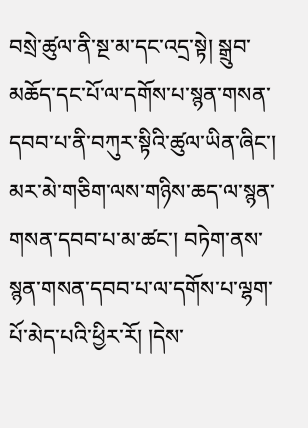བསྲེ་ཚུལ་ནི་སྔ་མ་དང་འདྲ་སྟེ། སྒྲུབ་མཆོད་དང་པོ་ལ་དགོས་པ་སྙན་གསན་དབབ་པ་ནི་བཀུར་སྟིའི་ཚུལ་ཡིན་ཞིང་། མར་མེ་གཅིག་ལས་གཉིས་ཆད་ལ་སྙན་གསན་དབབ་པ་མ་ཚང་། བཏེག་ནས་སྙན་གསན་དབབ་པ་ལ་དགོས་པ་ལྷག་པོ་མེད་པའི་ཕྱིར་རོ། །དེས་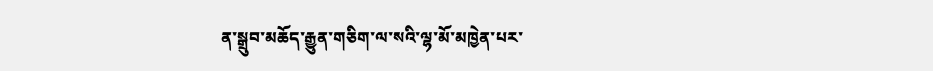ན་སྒྲུབ་མཆོད་རྒྱུན་གཅིག་ལ་སའི་ལྷ་མོ་མཁྱེན་པར་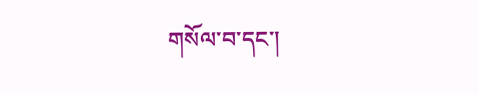གསོལ་བ་དང་།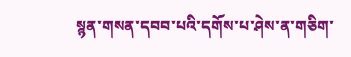སྙན་གསན་དབབ་པའི་དགོས་པ་ཤེས་ན་གཅིག་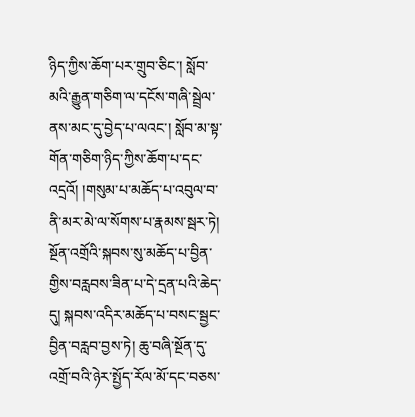ཉིད་ཀྱིས་ཆོག་པར་གྲུབ་ཅིང་། སློབ་མའི་རྒྱུན་གཅིག་ལ་དངོས་གཞི་སྦྲེལ་ནས་མང་དུ་བྱེད་པ་ལའང་། སློབ་མ་སྟ་གོན་གཅིག་ཉིད་ཀྱིས་ཆོག་པ་དང་འདྲའོ། །གསུམ་པ་མཆོད་པ་འབུལ་བ་ནི་མར་མེ་ལ་སོགས་པ་རྣམས་སྦར་ཏེ། སྔོན་འགྲོའི་སྐབས་སུ་མཆོད་པ་བྱིན་གྱིས་བརླབས་ཟིན་པ་དེ་དྲན་པའི་ཆེད་དུ། སྐབས་འདིར་མཆོད་པ་བསང་སྦྱང་བྱིན་བརླབ་བྱས་ཏེ། ཆུ་བཞི་སྔོན་དུ་འགྲོ་བའི་ཉེར་སྤྱོད་རོལ་མོ་དང་བཅས་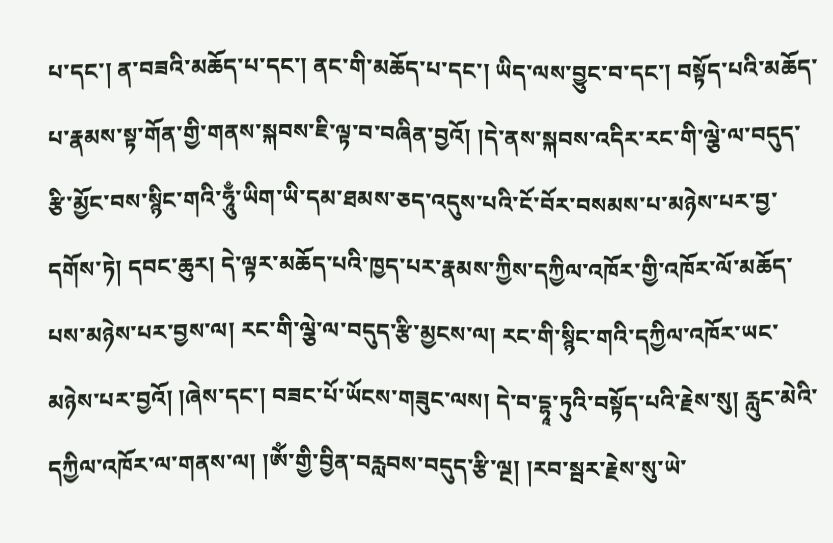པ་དང་། ན་བཟའི་མཆོད་པ་དང་། ནང་གི་མཆོད་པ་དང་། ཡིད་ལས་བྱུང་བ་དང་། བསྟོད་པའི་མཆོད་པ་རྣམས་སྟ་གོན་གྱི་གནས་སྐབས་ཇི་ལྟ་བ་བཞིན་བྱའོ། །དེ་ནས་སྐབས་འདིར་རང་གི་ལྕེ་ལ་བདུད་རྩི་མྱོང་བས་སྙིང་གའི་ཧཱུྃ་ཡིག་ཡི་དམ་ཐམས་ཅད་འདུས་པའི་ངོ་བོར་བསམས་པ་མཉེས་པར་བྱ་དགོས་ཏེ། དབང་ཆུར། དེ་ལྟར་མཆོད་པའི་ཁྱད་པར་རྣམས་ཀྱིས་དཀྱིལ་འཁོར་གྱི་འཁོར་ལོ་མཆོད་པས་མཉེས་པར་བྱས་ལ། རང་གི་ལྕེ་ལ་བདུད་རྩི་མྱངས་ལ། རང་གི་སྙིང་གའི་དཀྱིལ་འཁོར་ཡང་མཉེས་པར་བྱའོ། །ཞེས་དང་། བཟང་པོ་ཡོངས་གཟུང་ལས། དེ་བ་དྷཱ་ཏུའི་བསྟོད་པའི་རྗེས་སུ། རླུང་མེའི་དཀྱིལ་འཁོར་ལ་གནས་ལ། །ཨོཾ་གྱི་བྱིན་བརླབས་བདུད་རྩི་ལྔ། །རབ་སྦར་རྗེས་སུ་ཡེ་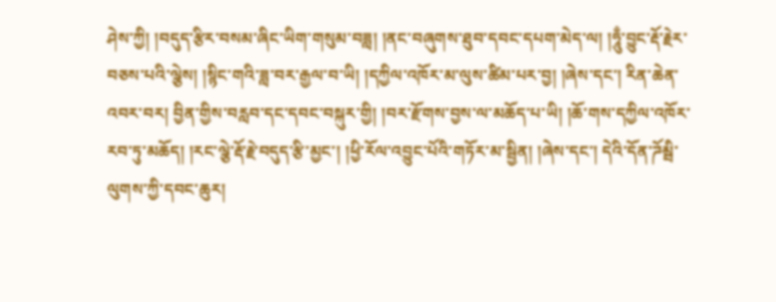ཤེས་ཀྱི། །བདུད་རྩིར་བསམ་ཞིང་ཡིག་གསུམ་བཟླ། །ནང་བཞུགས་ཐུབ་དབང་དཔག་མེད་ལ། །ཧཱུྃ་བྱུང་རྡོ་རྗེར་བཅས་པའི་ལྕེས། །སྙིང་གའི་ཟླ་བར་རྒྱལ་བ་ཡི། །དཀྱིལ་འཁོར་མ་ལུས་ཚིམ་པར་བྱ། །ཞེས་དང་། རིན་ཆེན་འབར་བར། བྱིན་གྱིས་བརླབ་དང་དབང་བསྐུར་གྱི། །བར་རྫོགས་བྱས་ལ་མཆོད་པ་ཡི། །ཆོ་གས་དཀྱིལ་འཁོར་རབ་ཏུ་མཆོད། །རང་ལྕེ་རྡོ་རྗེ་བདུད་རྩི་མྱང་། །ཕྱི་རོལ་འབྱུང་པོའི་གཏོར་མ་སྦྱིན། །ཞེས་དང་། དེའི་དོན་ཌོམྦི་ལུགས་ཀྱི་དབང་ཆུར།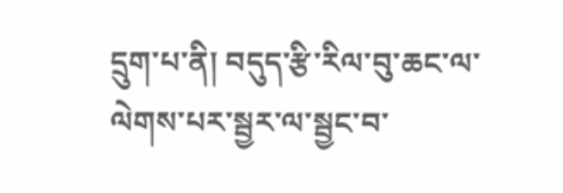དྲུག་པ་ནི། བདུད་རྩི་རིལ་བུ་ཆང་ལ་ལེགས་པར་སྦྱར་ལ་སྦྱང་བ་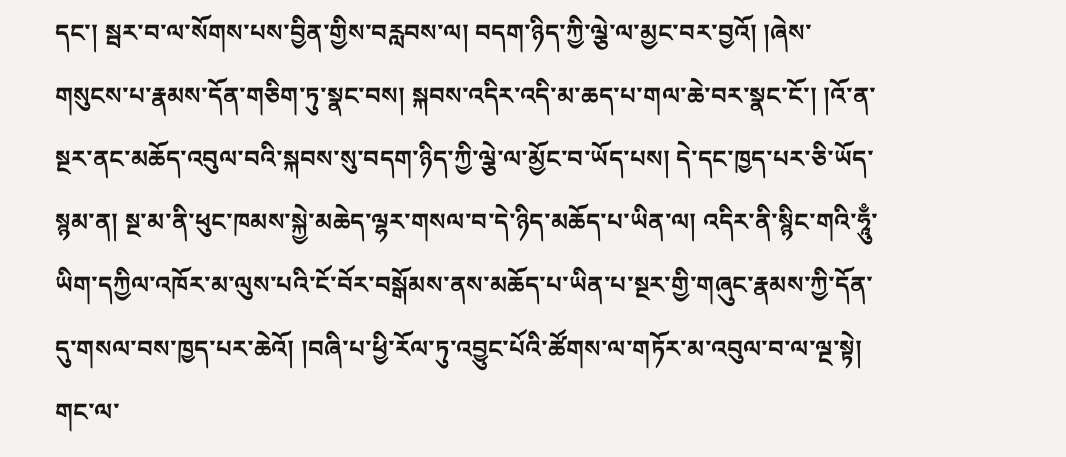དང་། སྦར་བ་ལ་སོགས་པས་བྱིན་གྱིས་བརླབས་ལ། བདག་ཉིད་ཀྱི་ལྕེ་ལ་མྱང་བར་བྱའོ། །ཞེས་གསུངས་པ་རྣམས་དོན་གཅིག་ཏུ་སྣང་བས། སྐབས་འདིར་འདི་མ་ཆད་པ་གལ་ཆེ་བར་སྣང་ངོ་། །འོ་ན་སྔར་ནང་མཆོད་འབུལ་བའི་སྐབས་སུ་བདག་ཉིད་ཀྱི་ལྕེ་ལ་མྱོང་བ་ཡོད་པས། དེ་དང་ཁྱད་པར་ཅི་ཡོད་སྙམ་ན། སྔ་མ་ནི་ཕུང་ཁམས་སྐྱེ་མཆེད་ལྷར་གསལ་བ་དེ་ཉིད་མཆོད་པ་ཡིན་ལ། འདིར་ནི་སྙིང་གའི་ཧཱུྃ་ཡིག་དཀྱིལ་འཁོར་མ་ལུས་པའི་ངོ་བོར་བསྒོམས་ནས་མཆོད་པ་ཡིན་པ་སྔར་གྱི་གཞུང་རྣམས་ཀྱི་དོན་དུ་གསལ་བས་ཁྱད་པར་ཆེའོ། །བཞི་པ་ཕྱི་རོལ་ཏུ་འབྱུང་པོའི་ཚོགས་ལ་གཏོར་མ་འབུལ་བ་ལ་ལྔ་སྟེ། གང་ལ་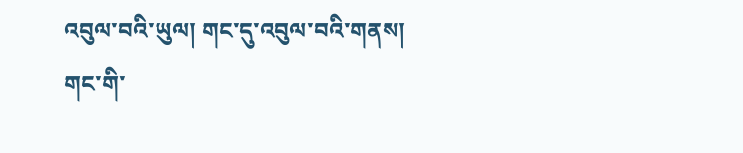འབུལ་བའི་ཡུལ། གང་དུ་འབུལ་བའི་གནས། གང་གི་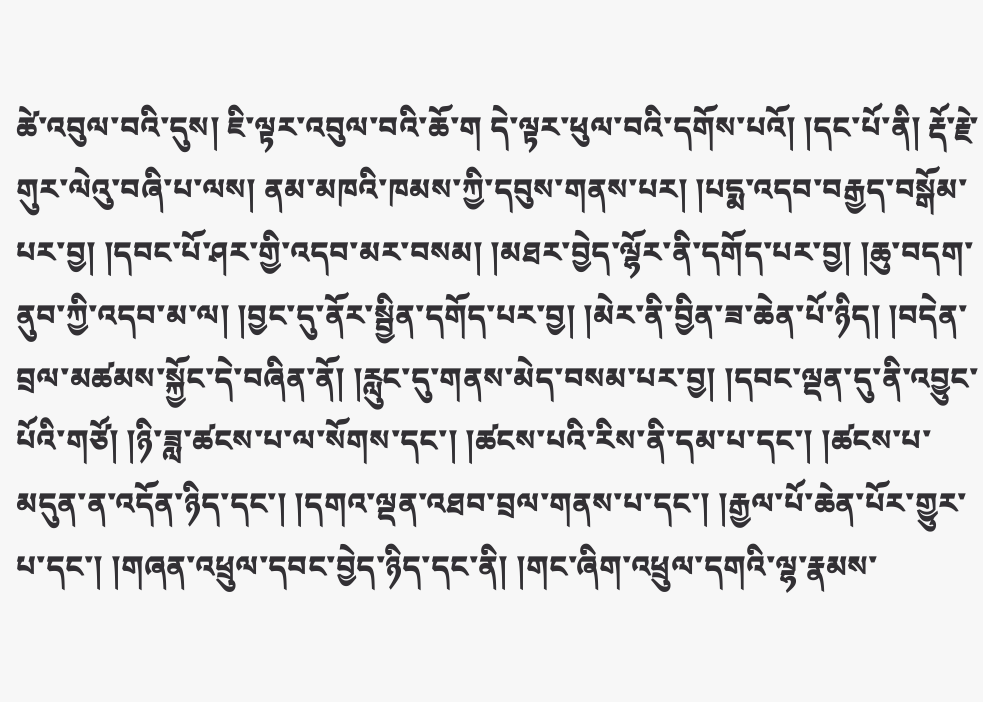ཚེ་འབུལ་བའི་དུས། ཇི་ལྟར་འབུལ་བའི་ཆོ་ག དེ་ལྟར་ཕུལ་བའི་དགོས་པའོ། །དང་པོ་ནི། རྡོ་རྗེ་གུར་ལེའུ་བཞི་པ་ལས། ནམ་མཁའི་ཁམས་ཀྱི་དབུས་གནས་པར། །པདྨ་འདབ་བརྒྱད་བསྒོམ་པར་བྱ། །དབང་པོ་ཤར་གྱི་འདབ་མར་བསམ། །མཐར་བྱེད་ལྷོར་ནི་དགོད་པར་བྱ། །ཆུ་བདག་ནུབ་ཀྱི་འདབ་མ་ལ། །བྱང་དུ་ནོར་སྦྱིན་དགོད་པར་བྱ། །མེར་ནི་བྱིན་ཟ་ཆེན་པོ་ཉིད། །བདེན་བྲལ་མཚམས་སྐྱོང་དེ་བཞིན་ནོ། །རླུང་དུ་གནས་མེད་བསམ་པར་བྱ། །དབང་ལྡན་དུ་ནི་འབྱུང་པོའི་གཙོ། །ཉི་ཟླ་ཚངས་པ་ལ་སོགས་དང་། །ཚངས་པའི་རིས་ནི་དམ་པ་དང་། །ཚངས་པ་མདུན་ན་འདོན་ཉིད་དང་། །དགའ་ལྡན་འཐབ་བྲལ་གནས་པ་དང་། །རྒྱལ་པོ་ཆེན་པོར་གྱུར་པ་དང་། །གཞན་འཕྲུལ་དབང་བྱེད་ཉིད་དང་ནི། །གང་ཞིག་འཕྲུལ་དགའི་ལྷ་རྣམས་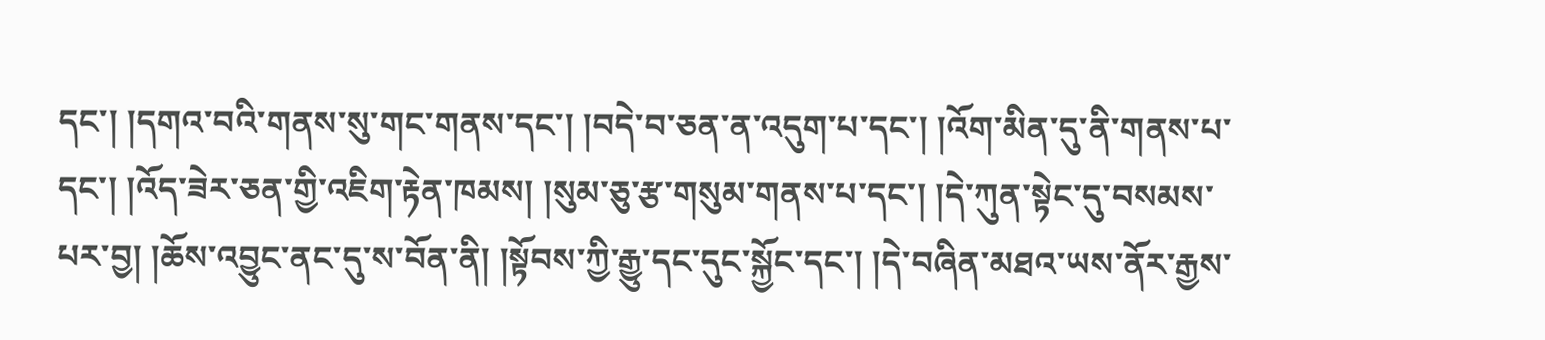དང་། །དགའ་བའི་གནས་སུ་གང་གནས་དང་། །བདེ་བ་ཅན་ན་འདུག་པ་དང་། །འོག་མིན་དུ་ནི་གནས་པ་དང་། །འོད་ཟེར་ཅན་གྱི་འཇིག་རྟེན་ཁམས། །སུམ་ཅུ་རྩ་གསུམ་གནས་པ་དང་། །དེ་ཀུན་སྟེང་དུ་བསམས་པར་བྱ། །ཆོས་འབྱུང་ནང་དུ་ས་བོན་ནི། །སྟོབས་ཀྱི་རྒྱུ་དང་དུང་སྐྱོང་དང་། །དེ་བཞིན་མཐའ་ཡས་ནོར་རྒྱས་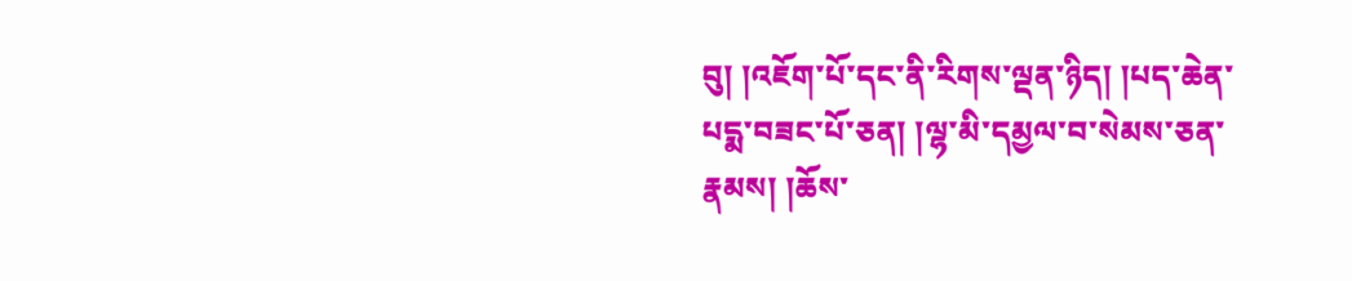བུ། །འཇོག་པོ་དང་ནི་རིགས་ལྡན་ཉིད། །པད་ཆེན་པདྨ་བཟང་པོ་ཅན། །ལྷ་མི་དམྱལ་བ་སེམས་ཅན་རྣམས། །ཆོས་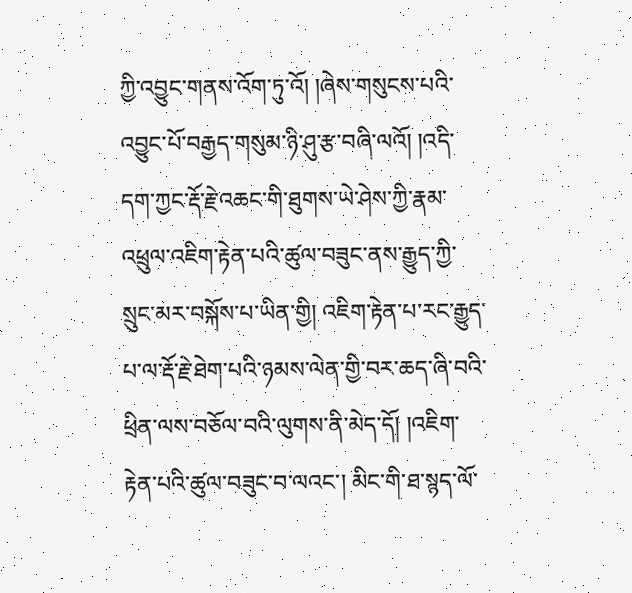ཀྱི་འབྱུང་གནས་འོག་ཏུ་འོ། །ཞེས་གསུངས་པའི་འབྱུང་པོ་བརྒྱད་གསུམ་ཉི་ཤུ་རྩ་བཞི་ལའོ། །འདི་དག་ཀྱང་རྡོ་རྗེ་འཆང་གི་ཐུགས་ཡེ་ཤེས་ཀྱི་རྣམ་འཕྲུལ་འཇིག་རྟེན་པའི་ཚུལ་བཟུང་ནས་རྒྱུད་ཀྱི་སྲུང་མར་བསྐོས་པ་ཡིན་གྱི། འཇིག་རྟེན་པ་རང་རྒྱུད་པ་ལ་རྡོ་རྗེ་ཐེག་པའི་ཉམས་ལེན་གྱི་བར་ཆད་ཞི་བའི་ཕྲིན་ལས་བཅོལ་བའི་ལུགས་ནི་མེད་དོ། །འཇིག་རྟེན་པའི་ཚུལ་བཟུང་བ་ལའང་། མིང་གི་ཐ་སྙད་ལོ་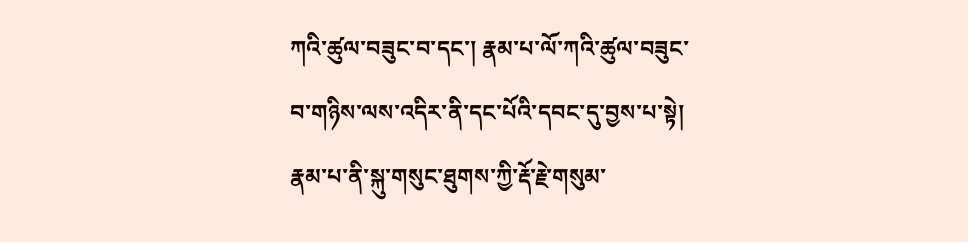ཀའི་ཚུལ་བཟུང་བ་དང་། རྣམ་པ་ལོ་ཀའི་ཚུལ་བཟུང་བ་གཉིས་ལས་འདིར་ནི་དང་པོའི་དབང་དུ་བྱས་པ་སྟེ། རྣམ་པ་ནི་སྐུ་གསུང་ཐུགས་ཀྱི་རྡོ་རྗེ་གསུམ་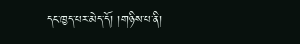དང་ཁྱད་པར་མེད་དོ། །གཉིས་པ་ནི།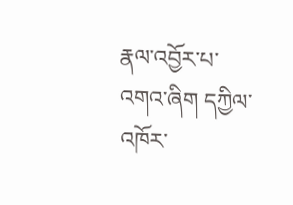རྣལ་འབྱོར་པ་འགའ་ཞིག དཀྱིལ་འཁོར་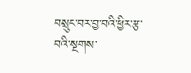བསྲུང་བར་བྱ་བའི་ཕྱིར་རྩ་བའི་སྔགས་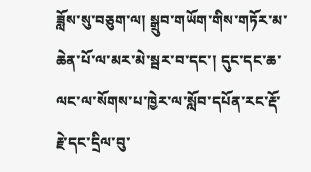ཟློས་སུ་བཅུག་ལ། སྒྲུབ་གཡོག་གིས་གཏོར་མ་ཆེན་པོ་ལ་མར་མེ་སྦར་བ་དང་། དུང་དང་ཆ་ལང་ལ་སོགས་པ་ཁྱེར་ལ་སློབ་དཔོན་རང་རྡོ་རྗེ་དང་དྲིལ་བུ་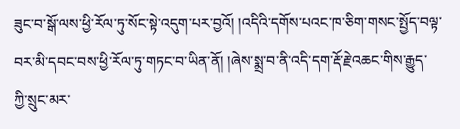ཟུང་བ་སྒོ་ལས་ཕྱི་རོལ་ཏུ་སོང་སྟེ་འདུག་པར་བྱའོ། །འདིའི་དགོས་པའང་ཁ་ཅིག་གསང་སྤྱོད་བལྟ་བར་མི་དབང་བས་ཕྱི་རོལ་ཏུ་གཏང་བ་ཡིན་ནོ། །ཞེས་སྨྲ་བ་ནི་འདི་དག་རྡོ་རྗེ་འཆང་གིས་རྒྱུད་ཀྱི་སྲུང་མར་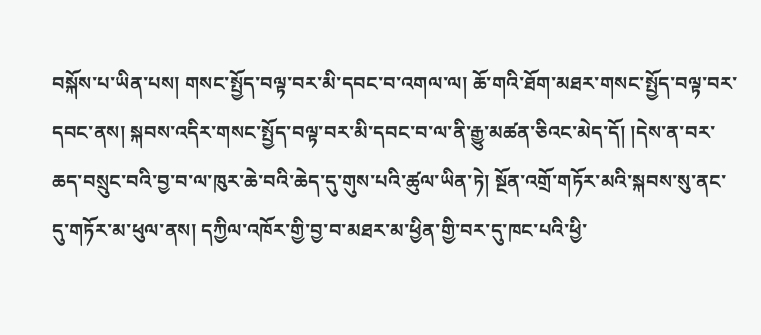བསྐོས་པ་ཡིན་པས། གསང་སྤྱོད་བལྟ་བར་མི་དབང་བ་འགལ་ལ། ཆོ་གའི་ཐོག་མཐར་གསང་སྤྱོད་བལྟ་བར་དབང་ནས། སྐབས་འདིར་གསང་སྤྱོད་བལྟ་བར་མི་དབང་བ་ལ་ནི་རྒྱུ་མཚན་ཅིའང་མེད་དོ། །དེས་ན་བར་ཆད་བསྲུང་བའི་བྱ་བ་ལ་ཁུར་ཆེ་བའི་ཆེད་དུ་གུས་པའི་ཚུལ་ཡིན་ཏེ། སྔོན་འགྲོ་གཏོར་མའི་སྐབས་སུ་ནང་དུ་གཏོར་མ་ཕུལ་ནས། དཀྱིལ་འཁོར་གྱི་བྱ་བ་མཐར་མ་ཕྱིན་གྱི་བར་དུ་ཁང་པའི་ཕྱི་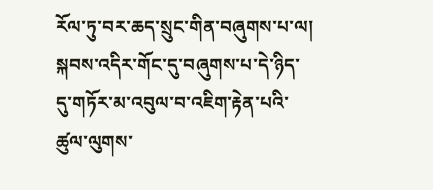རོལ་ཏུ་བར་ཆད་སྲུང་གིན་བཞུགས་པ་ལ། སྐབས་འདིར་གོང་དུ་བཞུགས་པ་དེ་ཉིད་དུ་གཏོར་མ་འབུལ་བ་འཇིག་རྟེན་པའི་ཚུལ་ལུགས་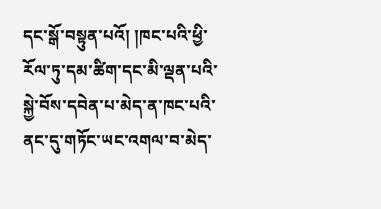དང་སྒོ་བསྟུན་པའོ། །ཁང་པའི་ཕྱི་རོལ་ཏུ་དམ་ཚིག་དང་མི་ལྡན་པའི་སྐྱེ་བོས་དབེན་པ་མེད་ན་ཁང་པའི་ནང་དུ་གཏོང་ཡང་འགལ་བ་མེད་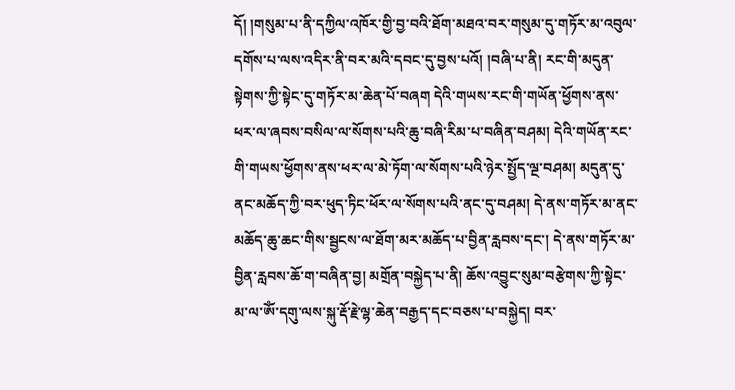དོ། །གསུམ་པ་ནི་དཀྱིལ་འཁོར་གྱི་བྱ་བའི་ཐོག་མཐའ་བར་གསུམ་དུ་གཏོར་མ་འབུལ་དགོས་པ་ལས་འདིར་ནི་བར་མའི་དབང་དུ་བྱས་པའོ། །བཞི་པ་ནི། རང་གི་མདུན་སྟེགས་ཀྱི་སྟེང་དུ་གཏོར་མ་ཆེན་པོ་བཞག དེའི་གཡས་རང་གི་གཡོན་ཕྱོགས་ནས་ཕར་ལ་ཞབས་བསིལ་ལ་སོགས་པའི་ཆུ་བཞི་རིམ་པ་བཞིན་བཤམ། དེའི་གཡོན་རང་གི་གཡས་ཕྱོགས་ནས་ཕར་ལ་མེ་ཏོག་ལ་སོགས་པའི་ཉེར་སྤྱོད་ལྔ་བཤམ། མདུན་དུ་ནང་མཆོད་ཀྱི་བར་ཕུད་ཏིང་ཕོར་ལ་སོགས་པའི་ནང་དུ་བཤམ། དེ་ནས་གཏོར་མ་ནང་མཆོད་ཆུ་ཆང་གིས་སྦྱངས་ལ་ཐོག་མར་མཆོད་པ་བྱིན་རླབས་དང་། དེ་ནས་གཏོར་མ་བྱིན་རླབས་ཆོ་ག་བཞིན་བྱ། མགྲོན་བསྐྱེད་པ་ནི། ཆོས་འབྱུང་སུམ་བརྩེགས་ཀྱི་སྟེང་མ་ལ་ཨོཾ་དགུ་ལས་སྐུ་རྡོ་རྗེ་ལྷ་ཆེན་བརྒྱད་དང་བཅས་པ་བསྐྱེད། བར་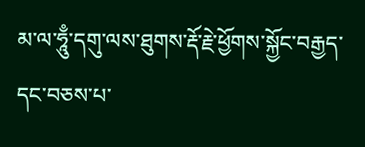མ་ལ་ཧཱུྃ་དགུ་ལས་ཐུགས་རྡོ་རྗེ་ཕྱོགས་སྐྱོང་བརྒྱད་དང་བཅས་པ་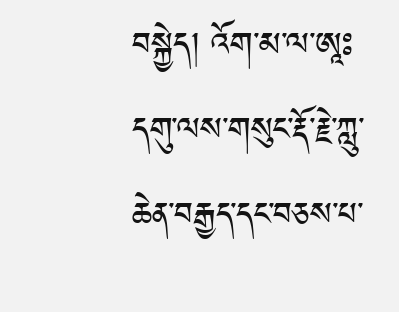བསྐྱེད། འོག་མ་ལ་ཨཱཿདགུ་ལས་གསུང་རྡོ་རྗེ་ཀླུ་ཆེན་བརྒྱད་དང་བཅས་པ་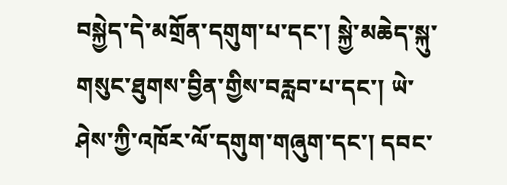བསྐྱེད་དེ་མགྲོན་དགུག་པ་དང་། སྐྱེ་མཆེད་སྐུ་གསུང་ཐུགས་བྱིན་གྱིས་བརླབ་པ་དང་། ཡེ་ཤེས་ཀྱི་འཁོར་ལོ་དགུག་གཞུག་དང་། དབང་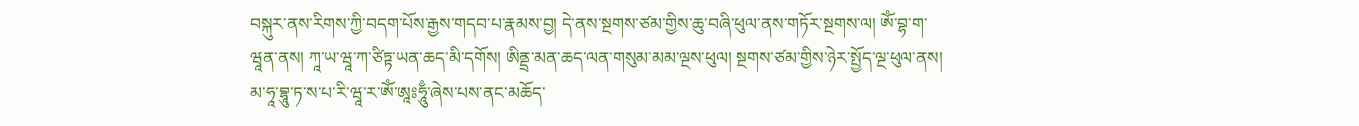བསྐུར་ནས་རིགས་ཀྱི་བདག་པོས་རྒྱས་གདབ་པ་རྣམས་བྱ། དེ་ནས་སྔགས་ཙམ་གྱིས་ཆུ་བཞི་ཕུལ་ནས་གཏོར་སྔགས་ལ། ཨོཾ་བྷ་ག་ཝཱན་ནས། ཀཱ་ཡ་ཝཱ་ཀ་ཙིཏྟ་ཡན་ཆད་མི་དགོས། ཨིནྡྲ་མན་ཆད་ལན་གསུམ་མམ་ལྔས་ཕུལ། སྔགས་ཙམ་གྱིས་ཉེར་སྤྱོད་ལྔ་ཕུལ་ནས། མ་ཧཱ་བྷཱུ་ཏ་ས་པ་རི་ཝཱ་ར་ཨོཾ་ཨཱཿཧཱུྃ་ཞེས་པས་ནང་མཆོད་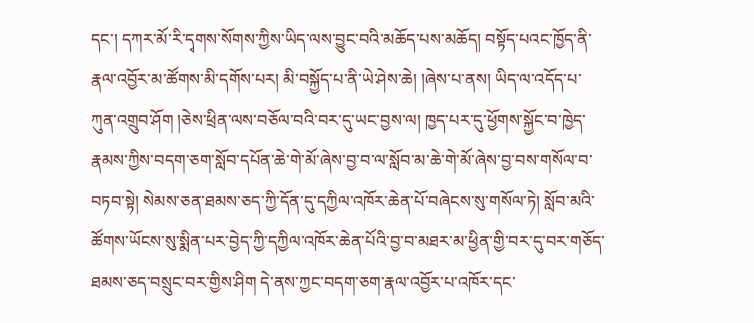དང་། དཀར་མོ་རི་དྭགས་སོགས་ཀྱིས་ཡིད་ལས་བྱུང་བའི་མཆོད་པས་མཆོད། བསྟོད་པའང་ཁྱོད་ནི་རྣལ་འབྱོར་མ་ཚོགས་མི་དགོས་པར། མི་བསྐྱོད་པ་ནི་ཡེ་ཤེས་ཆེ། །ཞེས་པ་ནས། ཡིད་ལ་འདོད་པ་ཀུན་འགྲུབ་ཤོག །ཅེས་ཕྲིན་ལས་བཅོལ་བའི་བར་དུ་ཡང་བྱས་ལ། ཁྱད་པར་དུ་ཕྱོགས་སྐྱོང་བ་ཁྱེད་རྣམས་ཀྱིས་བདག་ཅག་སློབ་དཔོན་ཆེ་གེ་མོ་ཞེས་བྱ་བ་ལ་སློབ་མ་ཆེ་གེ་མོ་ཞེས་བྱ་བས་གསོལ་བ་བཏབ་སྟེ། སེམས་ཅན་ཐམས་ཅད་ཀྱི་དོན་དུ་དཀྱིལ་འཁོར་ཆེན་པོ་བཞེངས་སུ་གསོལ་ཏེ། སློབ་མའི་ཚོགས་ཡོངས་སུ་སྨིན་པར་བྱེད་ཀྱི་དཀྱིལ་འཁོར་ཆེན་པོའི་བྱ་བ་མཐར་མ་ཕྱིན་གྱི་བར་དུ་བར་གཅོད་ཐམས་ཅད་བསྲུང་བར་གྱིས་ཤིག དེ་ནས་ཀྱང་བདག་ཅག་རྣལ་འབྱོར་པ་འཁོར་དང་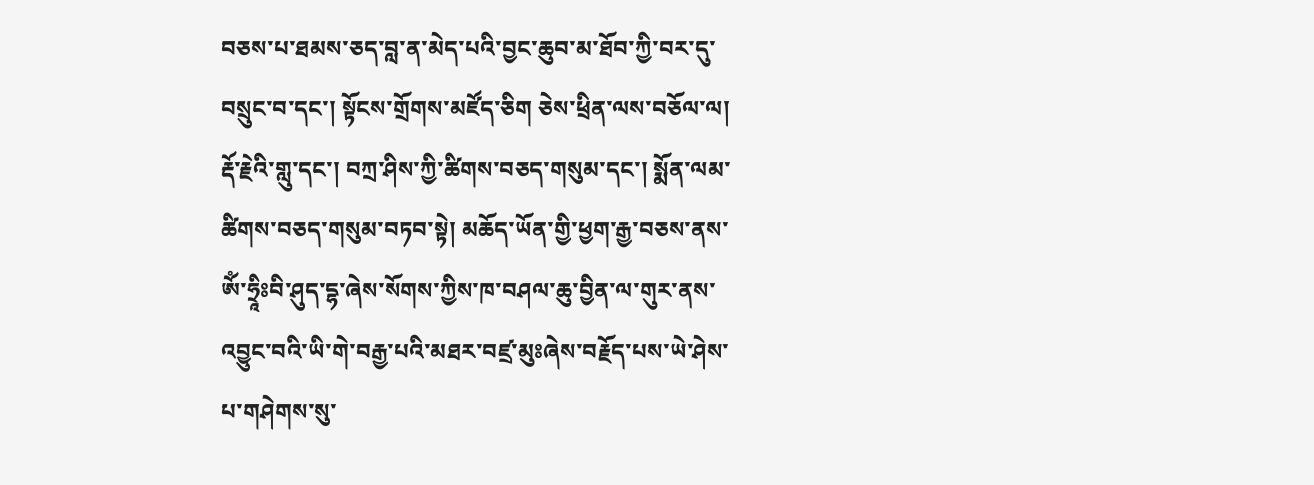བཅས་པ་ཐམས་ཅད་བླ་ན་མེད་པའི་བྱང་ཆུབ་མ་ཐོབ་ཀྱི་བར་དུ་བསྲུང་བ་དང་། སྟོངས་གྲོགས་མཛོད་ཅིག ཅེས་ཕྲིན་ལས་བཅོལ་ལ། རྡོ་རྗེའི་གླུ་དང་། བཀྲ་ཤིས་ཀྱི་ཚིགས་བཅད་གསུམ་དང་། སྨོན་ལམ་ཚིགས་བཅད་གསུམ་བཏབ་སྟེ། མཆོད་ཡོན་གྱི་ཕྱག་རྒྱ་བཅས་ནས་ཨོཾ་ཧྲཱིཿབི་ཤུད་དྷ་ཞེས་སོགས་ཀྱིས་ཁ་བཤལ་ཆུ་བྱིན་ལ་གུར་ནས་འབྱུང་བའི་ཡི་གེ་བརྒྱ་པའི་མཐར་བཛྲ་མུཿཞེས་བརྗོད་པས་ཡེ་ཤེས་པ་གཤེགས་སུ་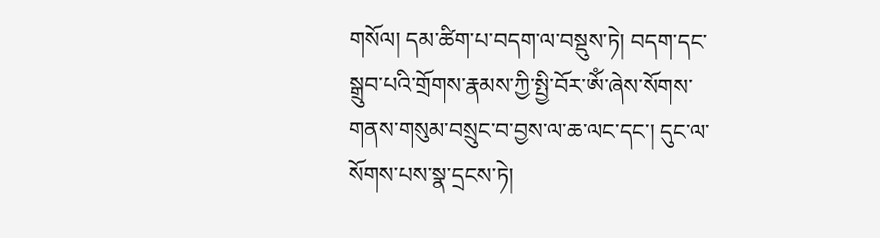གསོལ། དམ་ཚིག་པ་བདག་ལ་བསྡུས་ཏེ། བདག་དང་སྒྲུབ་པའི་གྲོགས་རྣམས་ཀྱི་སྤྱི་བོར་ཨོཾ་ཞེས་སོགས་གནས་གསུམ་བསྲུང་བ་བྱས་ལ་ཆ་ལང་དང་། དུང་ལ་སོགས་པས་སྣ་དྲངས་ཏེ།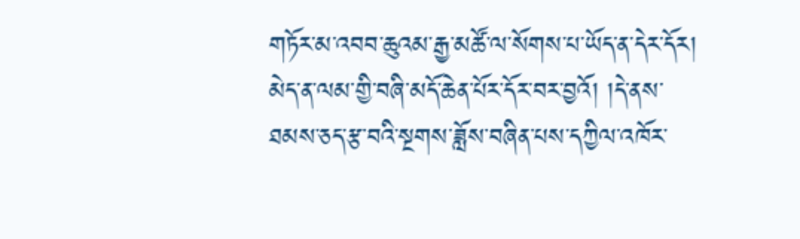གཏོར་མ་འབབ་ཆུའམ་རྒྱ་མཚོ་ལ་སོགས་པ་ཡོད་ན་དེར་དོར། མེད་ན་ལམ་གྱི་བཞི་མདོ་ཆེན་པོར་དོར་བར་བྱའོ། །དེ་ནས་ཐམས་ཅད་རྩ་བའི་སྔགས་ཟློས་བཞིན་པས་དཀྱིལ་འཁོར་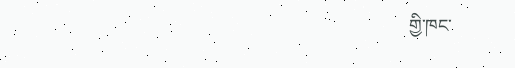གྱི་ཁང་